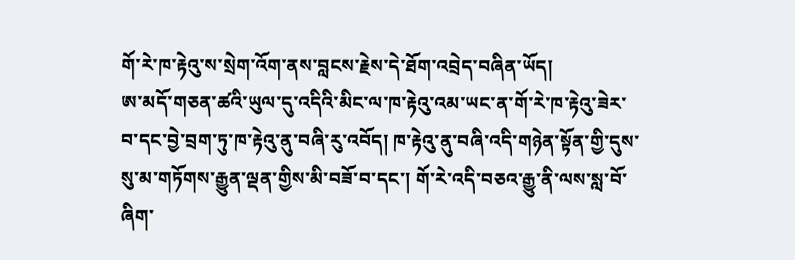གོ་རེ་ཁ་རྟེའུ་ས་སྲེག་འོག་ནས་བླངས་རྗེས་དེ་ཐོག་འབྲེད་བཞིན་ཡོད།
ཨ་མདོ་གཅན་ཚའི་ཡུལ་དུ་འདིའི་མིང་ལ་ཁ་རྟེའུ་འམ་ཡང་ན་གོ་རེ་ཁ་རྟེའུ་ཟེར་བ་དང་བྱེ་བྲག་ཏུ་ཁ་རྟེའུ་ནུ་བཞི་རུ་འབོད། ཁ་རྟེའུ་ནུ་བཞི་འདི་གཉེན་སྟོན་གྱི་དུས་སུ་མ་གཏོགས་རྒྱུན་ལྡན་གྱིས་མི་བཟོ་བ་དང་། གོ་རེ་འདི་བཅའ་རྒྱུ་ནི་ལས་སླ་བོ་ཞིག་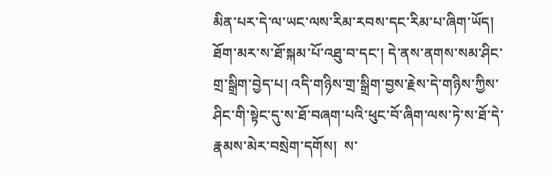མིན་པར་དེ་ལ་ཡང་ལས་རིམ་རབས་དང་རིམ་པ་ཞིག་ཡོད། ཐོག་མར་ས་ཐོ་སྐམ་པོ་འཐུ་བ་དང་། དེ་ནས་ནགས་སམ་ཤིང་གྲ་སྒྲིག་བྱེད་པ། འདི་གཉིས་གྲ་སྒྲིག་བྱས་རྗེས་དེ་གཉིས་ཀྱིས་ཤིང་གི་སྟེང་དུ་ས་ཐོ་བཞག་པའི་ཕུང་བོ་ཞིག་ལས་ཏེ་ས་ཐོ་དེ་རྣམས་མེར་བསྲེག་དགོས།  ས་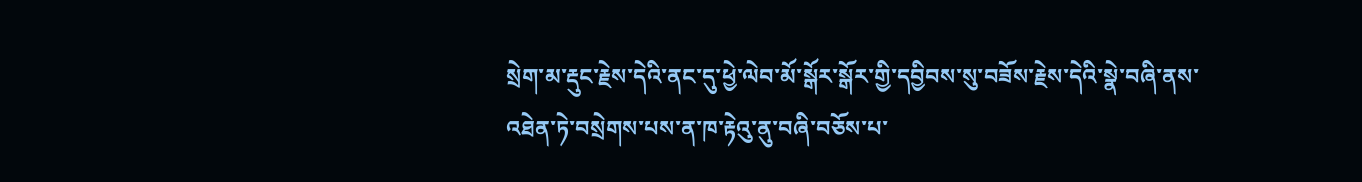སྲེག་མ་རྡུང་རྗེས་དེའི་ནང་དུ་ཕྱེ་ལེབ་མོ་སྒོར་སྒོར་གྱི་དབྱིབས་སུ་བཟོས་རྗེས་དེའི་སྣེ་བཞི་ནས་འཐེན་ཏེ་བསྲེགས་པས་ན་ཁ་རྟེའུ་ནུ་བཞི་བཅོས་པ་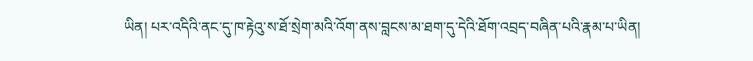ཡིན། པར་འདིའི་ནང་དུ་ཁ་རྟེའུ་ས་ཐོ་སྲེག་མའི་འོག་ནས་བླངས་མ་ཐག་དུ་དེའི་ཐོག་འབྲད་བཞིན་པའི་རྣམ་པ་ཡིན།